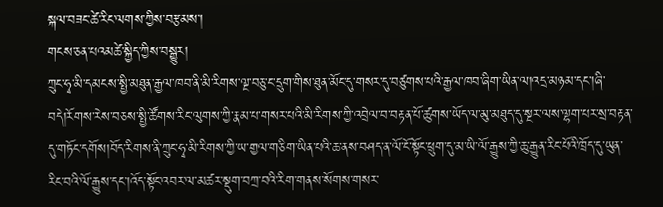སྐལ་བཟང་ཚེ་རིང་ལགས་ཀྱིས་བརྩམས་།
གངས་ཅན་པའམཚེ་སྐྱིད་ཀྱིས་བསྒྱུར།
ཀྲུང་ཧྭ་མི་དམངས་སྤྱི་མཐུན་རྒྱལ་ཁབ་ནི་མི་རིགས་ལྔ་བཅུ་ང་དྲུག་གིས་ཐུན་མོང་དུ་གསར་དུ་བཙུགས་པའི་རྒྱལ་ཁབ་ཞིག་ཡིན་ལ།འདྲ་མཉམ་དང་།ཞི་བདེ།རོགས་རེས་བཅས་སྤྱི་ཚོགས་རིང་ལུགས་ཀྱི་རྣམ་པ་གསར་པའི་མི་རིགས་ཀྱི་འབྲེལ་བ་བརྟན་པོ་ཚུགས་ཡོད་ལ་མུ་མཐུད་དུ་སྔར་ལས་ལྷག་པར་སྲ་བརྟན་དུ་གཏོང་དགོས།བོད་རིགས་ནི་ཀྲུང་ཧྭ་མི་རིགས་ཀྱི་ཡ་གྱལ་གཅིག་ཡིན་པའི་ཆ་ནས་བཤད་ན་ལོ་ངོ་སྟོང་ཕྲུག་དུ་མ་ཡི་ལོ་རྒྱུས་ཀྱི་ཆུ་རྒྱུན་རིང་པོའི་ཁྲོད་དུ་ཡུན་རིང་བའི་ལོ་རྒྱུས་དང་།འོད་སྟོང་འབར་ལ་མཚར་སྡུག་བཀྲ་བའི་རིག་གནས་སོགས་གསར་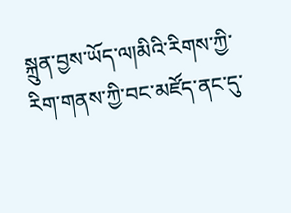སྐྲུན་བྱས་ཡོད་ལ།མིའི་རིགས་ཀྱི་རིག་གནས་ཀྱི་བང་མཛོད་ནང་དུ་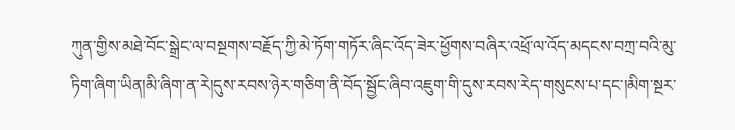ཀུན་གྱིས་མཐེ་བོང་སྒྲེང་ལ་བསྔགས་བརྗོད་ཀྱི་མེ་ཏོག་གཏོར་ཞིང་འོད་ཟེར་ཕྱོགས་བཞིར་འཕྲོ་ལ་འོད་མདངས་བཀྲ་བའི་མུ་ཏིག་ཞིག་ཡིན།མི་ཞིག་ན་རེ།དུས་རབས་ཉེར་གཅིག་ནི་བོད་སྦྱོང་ཞིབ་འཇུག་གི་དུས་རབས་རེད་གསུངས་པ་དང་།མིག་སྔར་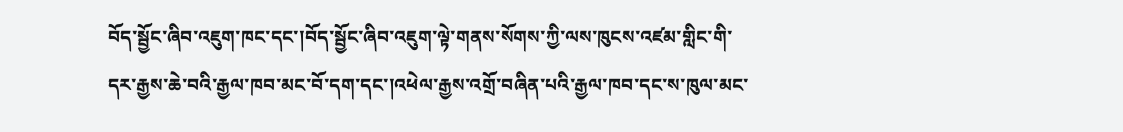བོད་སྦྱོང་ཞིབ་འཇུག་ཁང་དང་།བོད་སྦྱོང་ཞིབ་འཇུག་ལྟེ་གནས་སོགས་ཀྱི་ལས་ཁུངས་འཛམ་གླིང་གི་དར་རྒྱས་ཆེ་བའི་རྒྱལ་ཁབ་མང་བོ་དག་དང་།འཕེལ་རྒྱས་འགྲོ་བཞིན་པའི་རྒྱལ་ཁབ་དང་ས་ཁུལ་མང་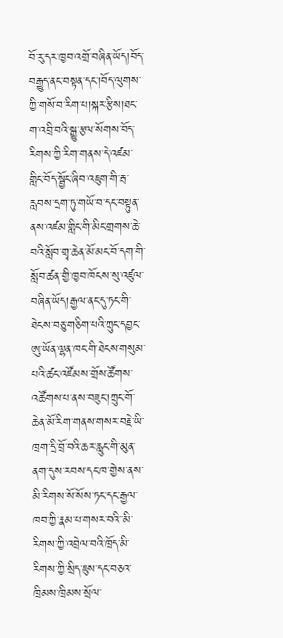བོ་རུ་དར་ཁྱབ་འགྲོ་བཞིན་ཡོད།བོད་བརྒྱུད་ནང་བསྟན་དང་།བོད་ལུགས་ཀྱི་གསོ་བ་རིག་པ།སྐར་རྩིས།ཐང་ག་འབྲི་བའི་སྒྱུ་རྩལ་སོགས་བོད་རིགས་ཀྱི་རིག་གནས་དེ་འཛམ་གླིང་བོད་སྦྱོང་ཞིབ་འཇུག་གི་རྦ་རླབས་དྲག་ཏུ་གཡོ་བ་དང་བསྟུན་ནས་འཛམ་གླིང་གི་མིང་གྲགས་ཆེ་བའི་སློབ་གྲྭ་ཆེན་མོ་མང་བོ་དག་གི་སློབ་ཚན་གྱི་ཁྱབ་ཁོངས་སུ་འཛུལ་བཞིན་ཡོད།རྒྱལ་ནང་དུ་ཏང་གི་ཐེངས་བཅུ་གཅིག་པའི་ཀྲུང་དབྱང་ཨུ་ཡོན་ལྷན་ཁང་གི་ཐེངས་གསུམ་པའི་ཚང་འཛོམས་གྲོས་ཚོགས་འཚོགས་པ་ནས་བཟུང་།ཀྲུང་གོ་ཆེན་མོ་རིག་གནས་གསར་བརྗེ་ཡི་ཁྲག་དྲི་བྲོ་བའི་ཆར་རླུང་གི་མུན་ནག་དུས་རབས་དང་ཁ་གྱེས་ནས་མི་རིགས་སོ་སོས་ཏང་དང་རྒྱལ་ཁབ་ཀྱི་རྣམ་པ་གསར་བའི་་མི་རིགས་ཀྱི་འབྲེལ་བའི་ཁྲོད་མི་རིགས་ཀྱི་སྲིད་ཇུས་དང་བཅའ་ཁྲིམས་ཁྲིམས་སྲོལ་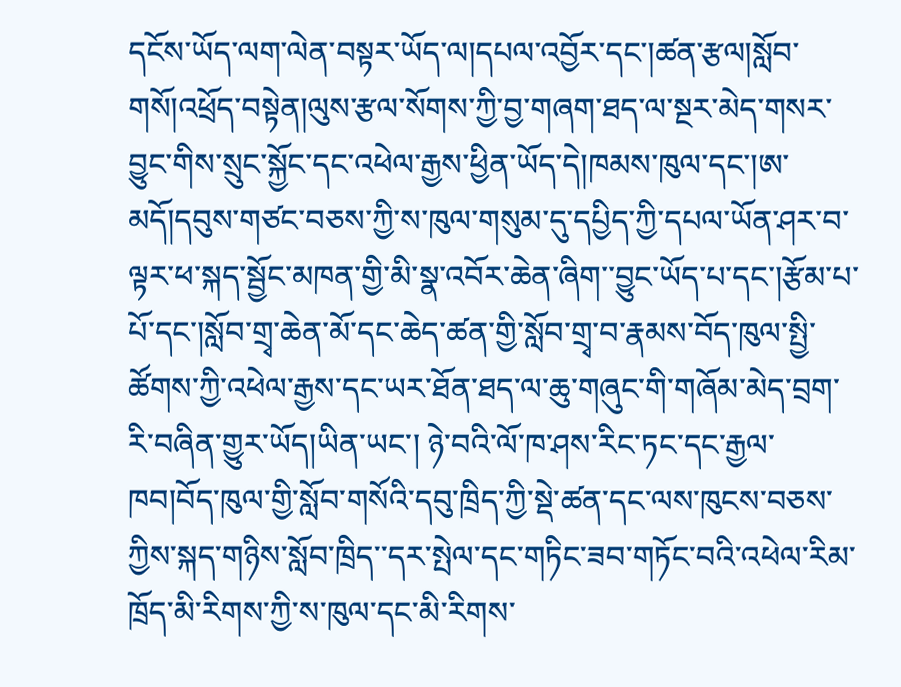དངོས་ཡོད་ལག་ལེན་བསྟར་ཡོད་ལ།དཔལ་འབྱོར་དང་།ཚན་རྩལ།སློབ་གསོ།འཕྲོད་བསྟེན།ལུས་རྩལ་སོགས་ཀྱི་བྱ་གཞག་ཐད་ལ་སྔར་མེད་གསར་བྱུང་གིས་སྲུང་སྐྱོང་དང་འཕེལ་རྒྱས་ཕྱིན་ཡོད་དེ།ཁམས་ཁུལ་དང་།ཨ་མདོ།དབུས་གཙང་བཅས་ཀྱི་ས་ཁུལ་གསུམ་དུ་དཔྱིད་ཀྱི་དཔལ་ཡོན་ཤར་བ་ལྟར་ཕ་སྐད་སྦྱོང་མཁན་གྱི་མི་སྣ་འབོར་ཆེན་ཞིག་་བྱུང་ཡོད་པ་དང་།རྩོམ་པ་པོ་དང་།སློབ་གྲྭ་ཆེན་མོ་དང་ཆེད་ཚན་གྱི་སློབ་གྲྭ་བ་རྣམས་བོད་ཁུལ་སྤྱི་ཚོགས་ཀྱི་འཕེལ་རྒྱས་དང་ཡར་ཐོན་ཐད་ལ་ཆུ་གཞུང་གི་གཞོམ་མེད་བྲག་རི་བཞིན་གྱུར་ཡོད།ཡིན་ཡང་། ཉེ་བའི་ལོ་ཁ་ཤས་རིང་ཏང་དང་རྒྱལ་ཁབ།བོད་ཁུལ་གྱི་སློབ་གསོའི་དབུ་ཁྲིད་ཀྱི་སྡེ་ཚན་དང་ལས་ཁུངས་བཅས་ཀྱིས་སྐད་གཉིས་སློབ་ཁྲིད་་དར་སྤེལ་དང་གཏིང་ཟབ་གཏོང་བའི་འཕེལ་རིམ་ཁྲོད་མི་རིགས་ཀྱི་ས་ཁུལ་དང་མི་རིགས་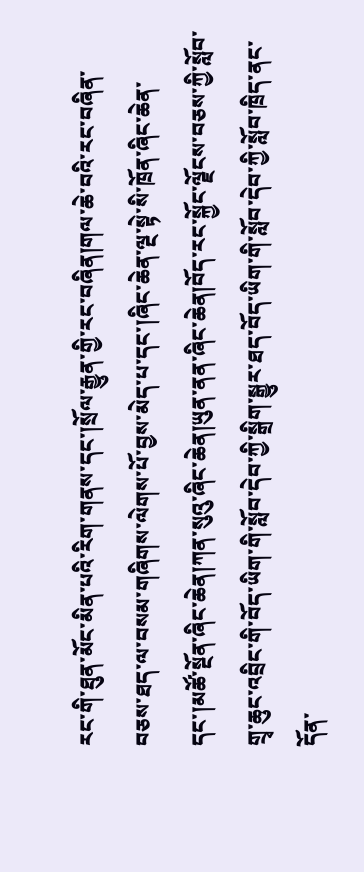རང་གི་ཐུན་མོང་མིན་པའི་རིག་གནས་དང་།སྲོལ་རྒྱུན་གྱི་རང་བཞིན།གལ་ཆེ་བའི་རང་བཞིན་བཅས་ཐད་ལ་བསམ་གཞིགས་ལེགས་པོ་བྱས་མེད་པ་དང་།ཞིང་ཆེན་ལྔ་སྟེ་སི་ཁྲོན་ཞིང་ཆེན་དང་།མཚོ་སྔོན་ཞིང་ཆེན།ཀན་སུའུ་ཞིང་ཆེན།ཡུན་ནན་ཞིང་ཆེན།བོད་རང་སྐྱོང་ལྗོངས་བཅས་ཀྱི་སློབ་གྲྭ་ཆུང་འབྲིང་གི་བོད་ཡིག་གི་སློབ་དེབ་ཀྱི་སྒྲིག་སྒྱུར་ཐད་བོད་ཡིག་གི་སློབ་དེབ་ཀྱི་སློབ་ཁྲིད་ནང་དོན་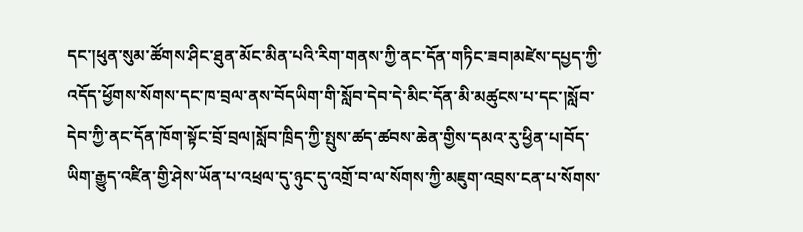དང་།ཕུན་སུམ་ཚོགས་ཤིང་ཐུན་མོང་མིན་པའི་རིག་གནས་ཀྱི་ནང་དོན་གཏིང་ཟབ།མཛེས་དཔྱད་ཀྱི་འདོད་ཕྱོགས་སོགས་དང་ཁ་བྲལ་ནས་བོདཡིག་གི་སློབ་དེབ་དེ་མིང་དོན་མི་མཚུངས་པ་དང་།སློབ་དེབ་ཀྱི་ནང་དོན་ཁོག་སྟོང་བྲོ་བྲལ།སློབ་ཁྲིད་ཀྱི་སྤུས་ཚད་ཚབས་ཆེན་གྱིས་དམའ་རུ་ཕྱིན་པ།བོད་ཡིག་རྒྱུད་འཛིན་གྱི་ཤེས་ཡོན་པ་འཕྲལ་དུ་ཉུང་དུ་འགྲོ་བ་ལ་སོགས་ཀྱི་མཇུག་འབྲས་ངན་པ་སོགས་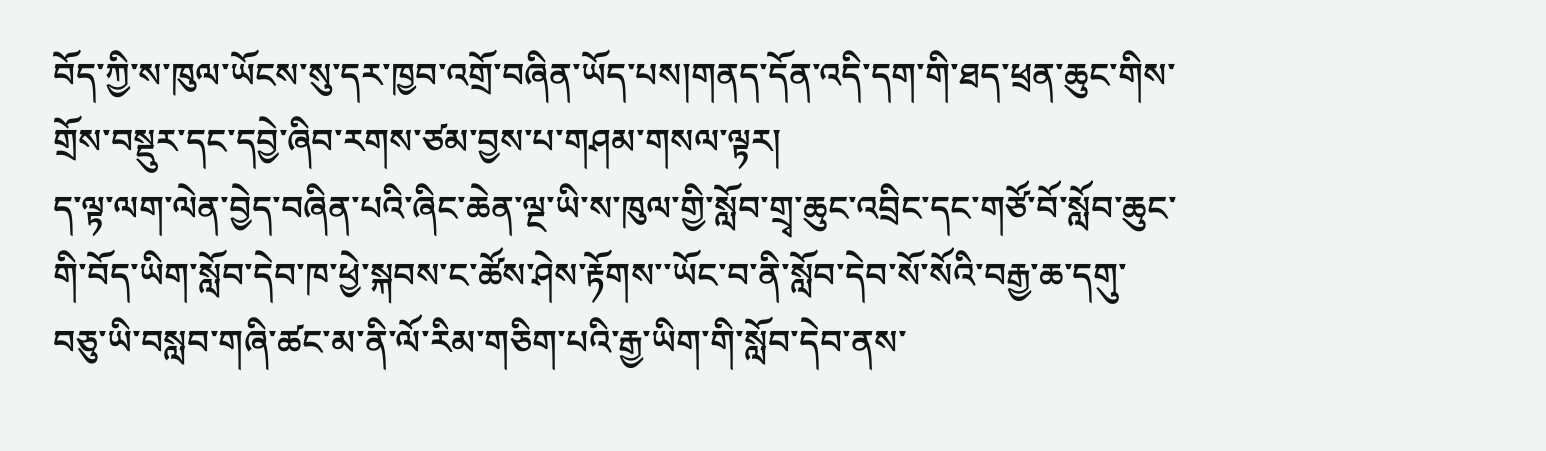བོད་ཀྱི་ས་ཁུལ་ཡོངས་སུ་དར་ཁྱབ་འགྲོ་བཞིན་ཡོད་པས།གནད་དོན་འདི་དག་གི་ཐད་ཕྲན་ཆུང་གིས་གྲོས་བསྡུར་དང་དབྱེ་ཞིབ་རགས་ཙམ་བྱས་པ་གཤམ་གསལ་ལྟར།
ད་ལྟ་ལག་ལེན་བྱེད་བཞིན་པའི་ཞིང་ཆེན་ལྔ་ཡི་ས་ཁུལ་གྱི་སློབ་གྲྭ་ཆུང་འབྲིང་དང་གཙོ་བོ་སློབ་ཆུང་གི་བོད་ཡིག་སློབ་དེབ་ཁ་ཕྱེ་སྐབས་ང་ཚོས་ཤེས་རྟོགས་་ཡོང་བ་ནི་སློབ་དེབ་སོ་སོའི་བརྒྱ་ཆ་དགུ་བཅུ་ཡི་བསླབ་གཞི་ཚང་མ་ནི་ལོ་རིམ་གཅིག་པའི་རྒྱ་ཡིག་གི་སློབ་དེབ་ནས་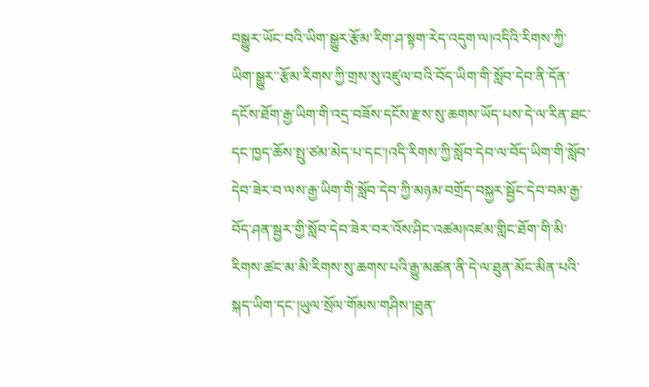བསྒྱུར་ཡོང་བའི་ཡིག་སྒྱུར་རྩོམ་རིག་ཤ་སྟག་རེད་འདུག་ལ།འདིའི་རིགས་ཀྱི་ཡིག་སྒྱུར་་རྩོམ་རིགས་ཀྱི་གྲས་སུ་འཛུལ་བའི་བོད་ཡིག་གི་སློབ་དེབ་ནི་དོན་དངོས་ཐོག་རྒྱ་ཡིག་གི་འདྲ་བཟོས་དངོས་རྫས་སུ་ཆགས་ཡོད་པས་དེ་ལ་རིན་ཐང་དང་ཁྱད་ཆོས་སྤུ་ཙམ་མེད་པ་དང་།འདི་རིགས་ཀྱི་སློབ་དེབ་ལ་བོད་ཡིག་གི་སློབ་དེབ་ཟེར་བ་ལས་རྒྱ་ཡིག་གི་སློབ་དེབ་ཀྱི་མཉམ་བགྲོད་བསྐྱར་སྦྱོང་དེབ་བམ་རྒྱ་བོད་ཤན་སྦྱར་གྱི་སློབ་དེབ་ཟེར་བར་འོས་ཤིང་འཚམ།འཛམ་གླིང་ཐོག་གི་མི་རིགས་ཚང་མ་མི་རིགས་སུ་ཆགས་པའི་རྒྱུ་མཚན་ནི་དེ་ལ་ཐུན་མོང་མིན་པའི་སྐད་ཡིག་དང་།ཡུལ་སྲོལ་གོམས་གཤིས་།ཐུན་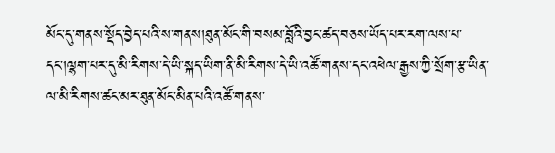མོང་དུ་གནས་སྡོད་བྱེད་པའི་ས་གནས།ཐུན་མོང་གི་བསམ་བློའི་བྱང་ཚད་བཅས་ཡོད་པར་རག་ལས་པ་དང་།ལྷག་པར་དུ་མི་རིགས་དེ་ཡི་སྐད་ཡིག་ནི་མི་རིགས་དེ་ཡི་འཚོ་གནས་དང་འཕེལ་རྒྱས་ཀྱི་སྲོག་རྩ་ཡིན་ལ་མི་རིགས་ཚང་མར་ཐུན་མོང་མིན་པའི་འཚོ་གནས་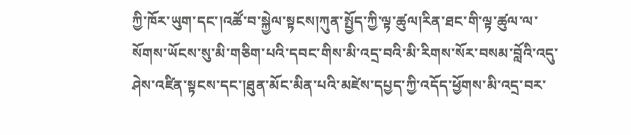ཀྱི་ཁོར་ཡུག་དང་།འཚོ་བ་སྐྱེལ་སྟངས།ཀུན་སྤྱོད་ཀྱི་ལྟ་ཚུལ།རིན་ཐང་གི་ལྟ་ཚུལ་ལ་སོགས་ཡོངས་སུ་མི་གཅིག་པའི་དབང་གིས་མི་འདྲ་བའི་མི་རིགས་སོར་བསམ་བློའི་འདུ་ཤེས་འཛིན་སྟངས་དང་།ཐུན་མོང་མིན་པའི་མཛེས་དཔྱད་ཀྱི་འདོད་ཕྱོགས་མི་འདྲ་བར་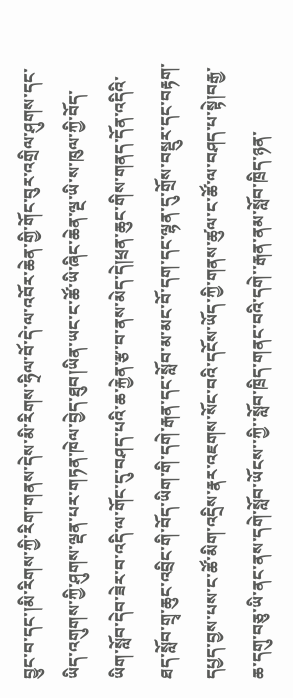བྱུང་བ་དང་།མི་རིགས་ཀྱི་རིག་གནས་དེས་མི་རིགས་ཧྲིལ་བོ་དེ་ལ་འབོར་ཆེན་གྱི་གོང་བུར་འགྲིལ་ཤུགས་དང་ཡིད་འགུགས་ཀྱི་ཤུགས་ལྡན་པར་གཏན་ཁེལ་བྱེད་ཐུབ།ཡིན་ཡང་ང་ཚོ་ཡི་ཞིང་ཆེན་ལྔ་ཡི་ས་ཁུལ་ཀྱི་བོད་ཡིག་སློབ་དེབ་ཟེར་བ་འདི་ལ་གོང་དུ་བཤད་པའི་ཆ་རྐྱེན་རྩ་བ་ནས་མེད་དེ།ཕྲན་ཆུང་གིས་གནད་དོན་འདིའི་ཐད་སློབ་གྲྭ་ཆུང་འབྲིང་གི་བོད་ཡིག་གི་དགེ་རྒན་དང་སློབ་མ་མང་བོ་དག་དང་ལྷན་དུ་གྲོས་བསྡུར་དང་བརྟག་དཔྱད་བྱས་པས་ང་ཚོ་མིག་འདྲིས་རྣར་འཇགས་སོང་བའི་དངོས་ཡོད་ཀྱི་གནས་ཚུལ་ང་ཚོ་ལ་བཤད་པ་སྟེ།བརྒྱ་ཆ་དགུ་བཅུ་ཡི་ནང་ནས་དགེ་སློབ་ཡོངས་་ཀྱི་་སློབ་ཁྲིད་གནང་བའི་དགེ་་རྒན་ནམ་སློབ་ཁྲིད་ཉན་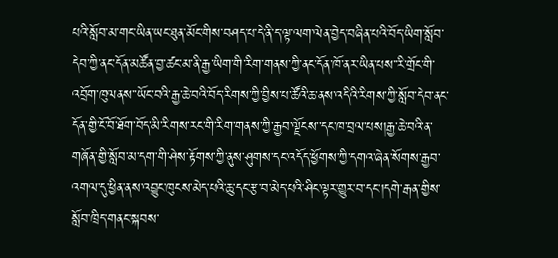པའི་སློབ་མ་གང་ཡིན་ཡང་ཐུན་མོང་གིས་བཤད་པ་དེ་ནི་ད་ལྟ་ལག་ལེན་བྱེད་བཞིན་པའི་བོད་ཡིག་སློབ་དེབ་ཀྱི་ནང་དོན་མཚོན་བྱ་ཚང་མ་ནི་རྒྱ་ཡིག་གི་རིག་གནས་ཀྱི་ནང་དོན་ཁོ་ནར་ཡིན་པས་་རི་གྲོང་གི་འབྲོག་ཁུལནས་་ཡོང་བའི་རྒྱ་ཆེ་བའི་བོད་རིགས་ཀྱི་བྱིས་པ་ཚོའི་ཆ་ནས་འདིའི་རིགས་ཀྱི་སློབ་དེབ་ནང་དོན་གྱི་ངོ་བོ་ཐོག་བོད་མི་རིགས་རང་གི་རིག་གནས་ཀྱི་རྒྱབ་ལྗོངས་་དང་ཁ་བྲལ་པས།རྒྱ་ཆེ་བའི་ན་གཞོན་གྱི་སློབ་མ་དག་གི་ཤེས་རྟོགས་ཀྱི་ནུས་ཤུགས་དང་འདོད་ཕྱོགས་ཀྱི་དགའ་ཞེན་སོགས་རྒྱབ་འགལ་དུ་ཕྱིན་ནས་འབྱུང་ཁུངས་མེད་པའི་ཆུ་དང་རྩ་བ་མེད་པའི་ཤིང་ལྟར་གྱུར་བ་དང་།དགེ་རྒན་གྱིས་སློབ་ཁྲིད་གནང་སྐབས་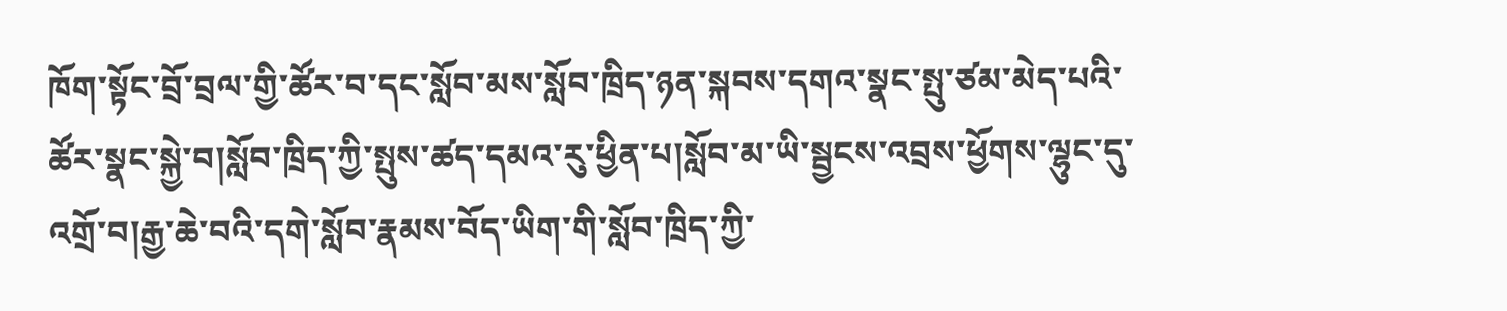ཁོག་སྟོང་བྲོ་བྲལ་གྱི་ཚོར་བ་དང་སློབ་མས་སློབ་ཁྲིད་ཉན་སྐབས་དགའ་སྣང་སྤུ་ཙམ་མེད་པའི་ཚོར་སྣང་སྐྱེ་བ།སློབ་ཁྲིད་ཀྱི་སྤུས་ཚད་དམའ་རུ་ཕྱིན་པ།སློབ་མ་ཡི་སྦྱངས་འབྲས་ཕྱོགས་ལྷུང་དུ་འགྲོ་བ།རྒྱ་ཆེ་བའི་དགེ་སློབ་རྣམས་བོད་ཡིག་གི་སློབ་ཁྲིད་ཀྱི་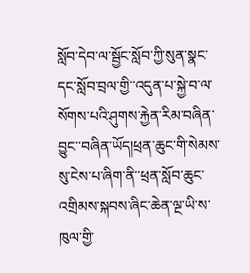སློབ་དེབ་ལ་སྦྱོང་སློབ་ཀྱི་སུན་སྣང་དང་སློབ་བྲལ་གྱི་་འདུན་པ་སྐྱེ་བ་ལ་སོགས་པའི་ཤུགས་རྐྱེན་རིམ་བཞིན་བྱུང་་བཞིན་ཡོད།ཕྲན་ཆུང་གི་སེམས་སུ་ངེས་པ་ཞིག་ནི་་ཕྲན་སློབ་ཆུང་འགྲིམས་སྐབས་ཞིང་ཆེན་ལྔ་ཡི་ས་ཁུལ་གྱི་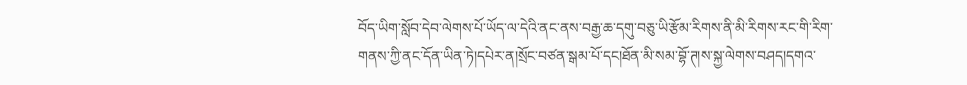བོད་ཡིག་སློབ་དེབ་ལེགས་པོ་ཡོད་ལ་དེའི་ནང་ནས་བརྒྱ་ཆ་དགུ་བཅུ་ཡི་རྩོམ་རིགས་ནི་མི་རིགས་རང་གི་རིག་གནས་ཀྱི་ནང་དོན་ཡིན་ཏེ།དཔེར་ན།སྲོང་བཙན་སྒམ་པོ་དང།ཐོན་མི་སམ་བྷོ་ཊ།ས་སྐྱ་ལེགས་བཤད།དགའ་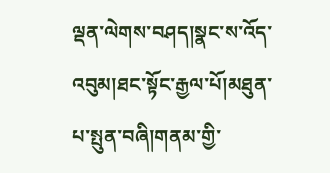ལྡན་ལེགས་བཤད།སྣང་ས་འོད་འབུམ།ཐང་སྟོང་རྒྱལ་པོ།མཐུན་པ་སྤུན་བཞི།གནམ་གྱི་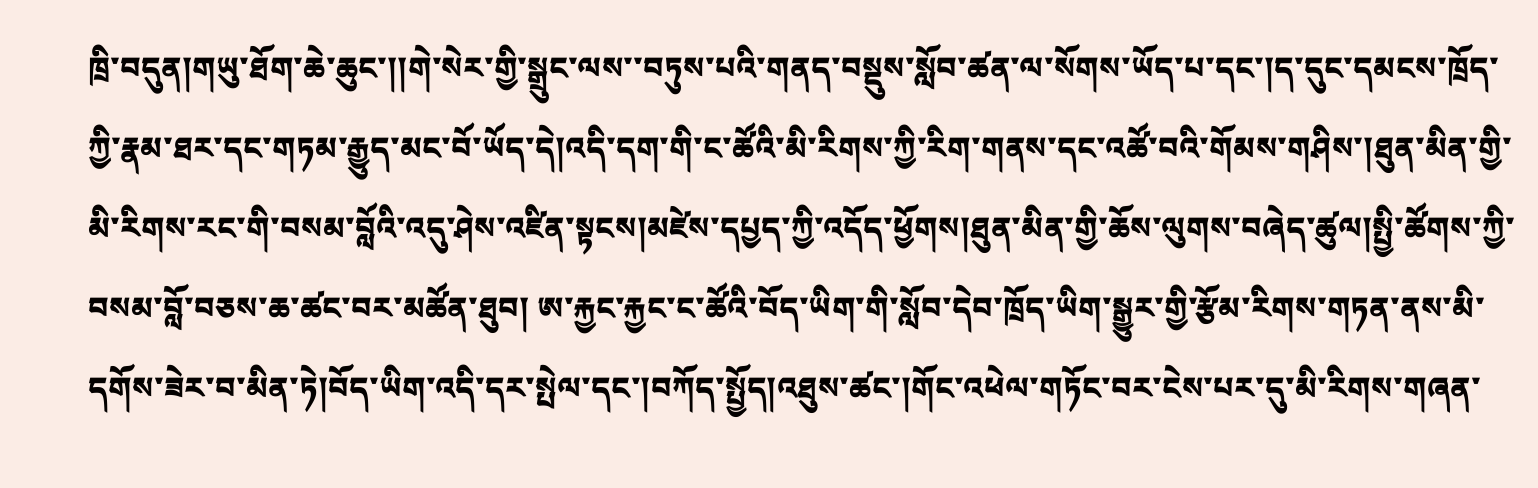ཁྲི་བདུན།གཡུ་ཐོག་ཆེ་ཆུང་།།གེ་སེར་གྱི་སྒྲུང་ལས་་བཏུས་པའི་གནད་བསྡུས་སློབ་ཚན་ལ་སོགས་ཡོད་པ་དང་།ད་དུང་དམངས་ཁྲོད་ཀྱི་རྣམ་ཐར་དང་གཏམ་རྒྱུད་མང་བོ་ཡོད་དེ།འདི་དག་གི་ང་ཚོའི་མི་རིགས་ཀྱི་རིག་གནས་དང་འཚོ་བའི་གོམས་གཤིས་།ཐུན་མིན་གྱི་མི་རིགས་རང་གི་བསམ་བློའི་འདུ་ཤེས་འཛིན་སྟངས།མཛེས་དཔྱད་ཀྱི་འདོད་ཕྱོགས།ཐུན་མིན་གྱི་ཆོས་ལུགས་བཞེད་ཚུལ།སྤྱི་ཚོགས་ཀྱི་བསམ་བློ་བཅས་ཆ་ཚང་བར་མཚོན་ཐུབ། ཨ་རྐྱང་རྐྱང་ང་ཚོའི་བོད་ཡིག་གི་སློབ་དེབ་ཁྲོད་ཡིག་སྒྱུར་གྱི་རྩོམ་རིགས་གཏན་ནས་མི་དགོས་ཟེར་བ་མིན་ཏེ།བོད་ཡིག་འདི་དར་སྤེལ་དང་།བཀོད་སྤྱོད།འཐུས་ཚང་།གོང་འཕེལ་གཏོང་བར་ངེས་པར་དུ་མི་རིགས་གཞན་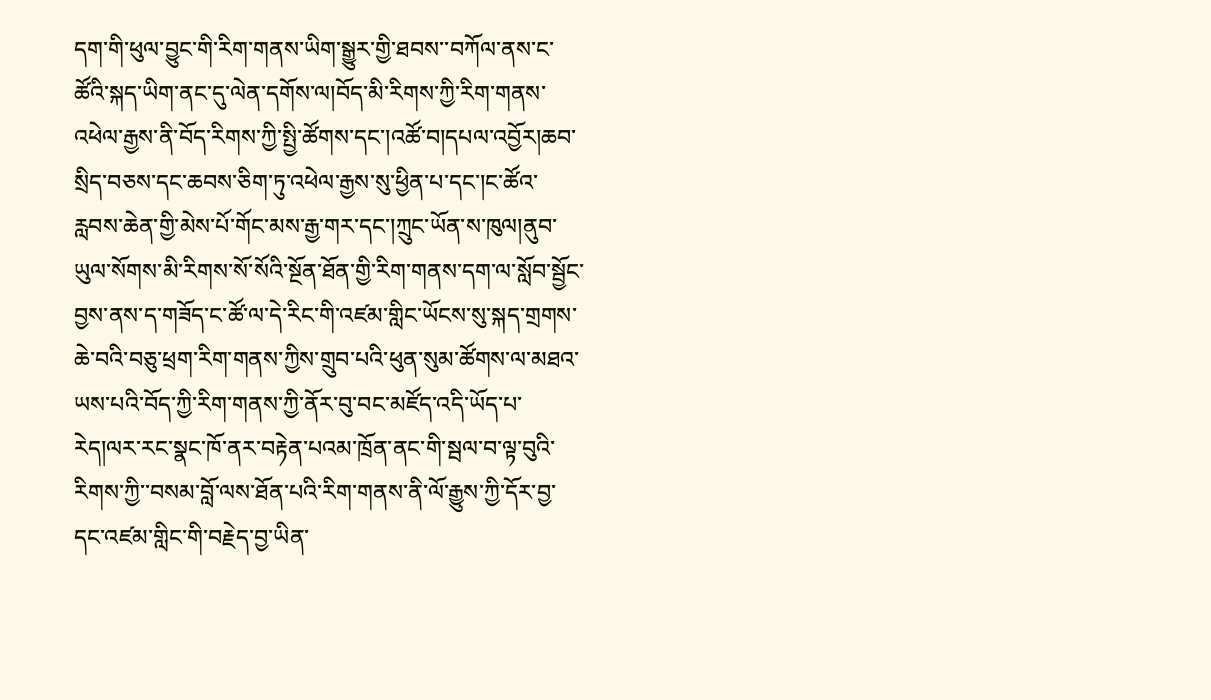དག་གི་ཕུལ་བྱུང་གི་རིག་གནས་ཡིག་སྒྱུར་གྱི་ཐབས་་བཀོལ་ནས་ང་ཚོའི་སྐད་ཡིག་ནང་དུ་ལེན་དགོས་ལ།བོད་མི་རིགས་ཀྱི་རིག་གནས་འཕེལ་རྒྱས་ནི་བོད་རིགས་ཀྱི་སྤྱི་ཚོགས་དང་།འཚོ་བ།དཔལ་འབྱོར།ཆབ་སྲིད་བཅས་དང་ཆབས་ཅིག་ཏུ་འཕེལ་རྒྱས་སུ་ཕྱིན་པ་དང་།ང་ཚོའ་རླབས་ཆེན་གྱི་མེས་པོ་གོང་མས་རྒྱ་གར་དང་།ཀྲུང་ཡོན་ས་ཁུལ།ནུབ་ཡུལ་སོགས་མི་རིགས་སོ་སོའི་སྔོན་ཐོན་གྱི་རིག་གནས་དག་ལ་སློབ་སྦྱོང་བྱས་ནས་ད་གཟོད་ང་ཚོ་ལ་དེ་རིང་གི་འཛམ་གླིང་ཡོངས་སུ་སྐད་གྲགས་ཆེ་བའི་བཅུ་ཕྲག་རིག་གནས་ཀྱིས་གྲུབ་པའི་ཕུན་སུམ་ཚོགས་ལ་མཐའ་ཡས་པའི་བོད་ཀྱི་རིག་གནས་ཀྱི་ནོར་བུ་བང་མཛོད་འདི་ཡོད་པ་རེད།ལར་རང་སྣང་ཁོ་ནར་བརྟེན་པའམ་ཁྲོན་ནང་གི་སྦལ་བ་ལྟ་བུའི་རིགས་ཀྱི་་བསམ་བློ་ལས་ཐོན་པའི་རིག་གནས་ནི་ལོ་རྒྱུས་ཀྱི་དོར་བྱ་དང་འཛམ་གླིང་གི་བརྗེད་བྱ་ཡིན་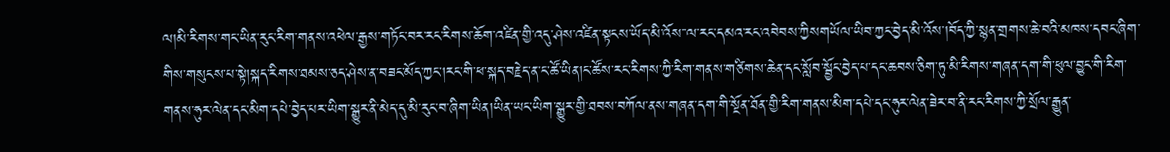ལ།མི་རིགས་གང་ཡིན་རུང་རིག་གནས་འཕེལ་རྒྱས་གཏོང་བར་རང་རིགས་ཆོག་འཛིན་གྱི་འདུ་ཤེས་འཛིན་སྟངས་ཡོད་མི་འོས་་ལ་རང་དམའ་རང་འབེབས་ཀྱིསགཡོལ་ཡིབ་ཀྱང་བྱེད་མི་འོས་།བོད་ཀྱི་སྙན་གྲགས་ཆེ་བའི་མཁས་དབང་ཞིག་གིས་གསུངས་པ་སྟེ།སྐད་རིགས་ཐམས་ཅད་ཤེས་ན་བཟང་མོད་ཀྱང་།རང་གི་ཕ་སྐད་བརྗེད་ན་ང་ཚོ་ཡིན།ང་ཚོས་རང་རིགས་ཀྱི་རིག་གནས་གཙིགས་ཆེན་དང་སློབ་སྦྱོང་བྱེད་པ་དང་ཆབས་ཅིག་ཏུ་མི་རིགས་གཞན་དག་གི་ཕུལ་བྱུང་གི་རིག་གནས་ཧུར་ལེན་དང་མིག་དཔེ་བྱེད་པར་ཡིག་སྒྱུར་ནི་མེད་དུ་མི་རུང་བ་ཞིག་ཡིན།ཡིན་ཡང་ཡིག་སྒྱུར་གྱི་ཐབས་བཀོལ་ནས་གཞན་དག་གི་སྔོན་ཐོན་གྱི་རིག་གནས་མིག་དཔེ་དང་ཧུར་ལེན་ཟེར་བ་ནི་རང་རིགས་ཀྱི་སྲོལ་རྒྱུན་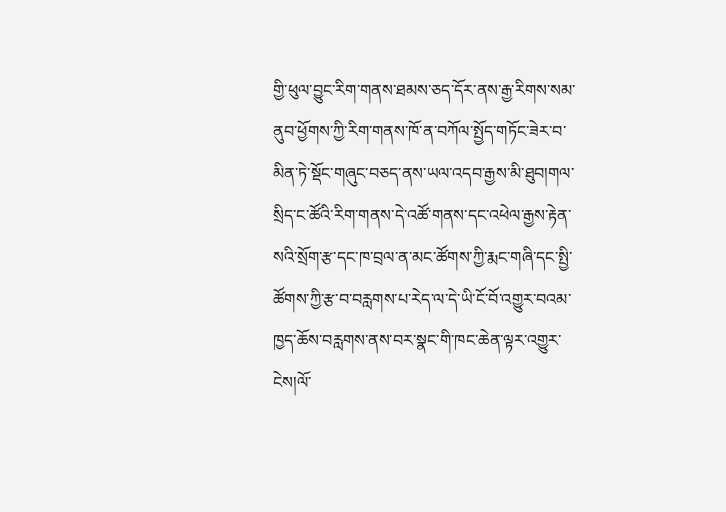གྱི་ཕུལ་བྱུང་རིག་གནས་ཐམས་ཅད་དོར་ནས་རྒྱ་རིགས་སམ་ནུབ་ཕྱོགས་ཀྱི་རིག་གནས་ཁོ་ན་བཀོལ་སྤྱོད་གཏོང་ཟེར་བ་མིན་ཏེ་སྡོང་གཞུང་བཅད་ནས་ཡལ་འདབ་རྒྱས་མི་ཐུབ།གལ་སྲིད་ང་ཚོའི་རིག་གནས་དེ་འཚོ་གནས་དང་འཕེལ་རྒྱས་རྟེན་སའི་སྲོག་རྩ་དང་ཁ་བྲལ་ན་མང་ཚོགས་ཀྱི་རྨང་གཞི་དང་སྤྱི་ཚོགས་ཀྱི་རྩ་བ་བརླགས་པ་རེད་ལ་དེ་ཡི་ངོ་བོ་འགྱུར་བའམ་ཁྱད་ཆོས་བརླགས་ནས་བར་སྣང་གི་ཁང་ཆེན་ལྟར་འགྱུར་ངེས།ལོ་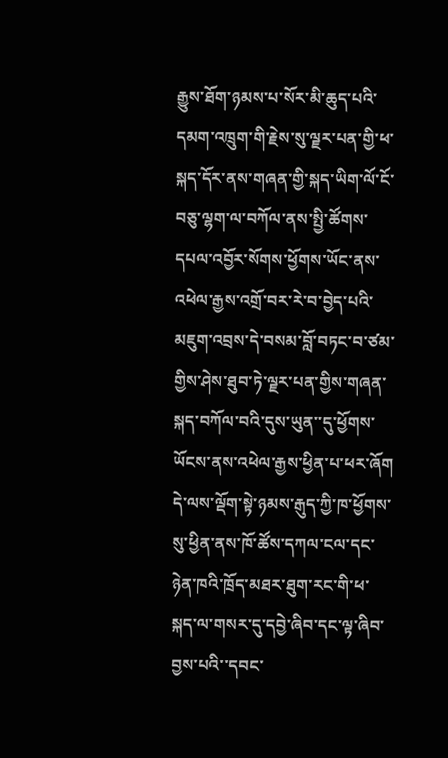རྒྱུས་ཐོག་ཉམས་པ་སོར་མི་ཆུད་པའི་དམག་འཁྲུག་གི་རྗེས་སུ་ལྗར་པན་གྱི་ཕ་སྐད་དོར་ནས་གཞན་གྱི་སྐད་ཡིག་ལོ་ངོ་བཅུ་ལྷག་ལ་བཀོལ་ནས་སྤྱི་ཚོགས་དཔལ་འབྱོར་སོགས་ཕྱོགས་ཡོང་ནས་འཕེལ་རྒྱས་འགྲོ་བར་རེ་བ་བྱེད་པའི་མཇུག་འབྲས་དེ་བསམ་བློ་བཏང་བ་ཙམ་གྱིས་ཤེས་ཐུབ་ཏེ་ལྗར་པན་གྱིས་གཞན་སྐད་བཀོལ་བའི་དུས་ཡུན་་དུ་ཕྱོགས་ཡོངས་ནས་འཕེལ་རྒྱས་ཕྱིན་པ་ཕར་ཞོག དེ་ལས་ལྡོག་སྟེ་ཉམས་རྒུད་ཀྱི་ཁ་ཕྱོགས་སུ་ཕྱིན་ནས་ཁོ་ཚོས་དཀལ་ངལ་དང་ཉེན་ཁའི་ཁྲོད་མཐར་ཐུག་རང་གི་ཕ་སྐད་ལ་གསར་དུ་དབྱེ་ཞིབ་དང་ལྟ་ཞིབ་བྱས་པའི་་དབང་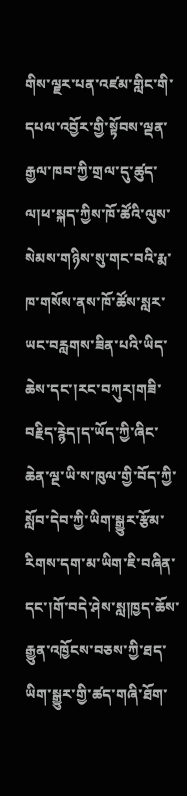གིས་ལྗར་པན་འཛམ་གླིང་གི་དཔལ་འབྱོར་གྱི་སྟོབས་ལྡན་རྒྱལ་ཁབ་ཀྱི་གྲལ་དུ་ཚུད་ལ།ཕ་སྐད་ཀྱིས་ཁོ་ཚོའི་ལུས་སེམས་གཉིས་སུ་གང་བའི་རྨ་ཁ་གསོས་ནས་ཁོ་ཚོས་སླར་ཡང་བརླགས་ཟིན་པའི་ཡིད་ཆེས་དང་།རང་བཀུར།གཟི་བརྗིད་རྙེད།ད་ཡོད་ཀྱི་ཞིང་ཆེན་ལྔ་ཡི་ས་ཁུལ་གྱི་བོད་ཀྱི་སློབ་དེབ་ཀྱི་ཡིག་སྒྱུར་རྩོམ་རིགས་དག་མ་ཡིག་ཇི་བཞིན་དང་།གོ་བདེ་ཤེས་སླ།ཁྱད་ཆོས་རྒྱུན་འཁྱོངས་བཅས་ཀྱི་ཐད་ཡིག་སྒྱུར་གྱི་ཚད་གཞི་ཐོག་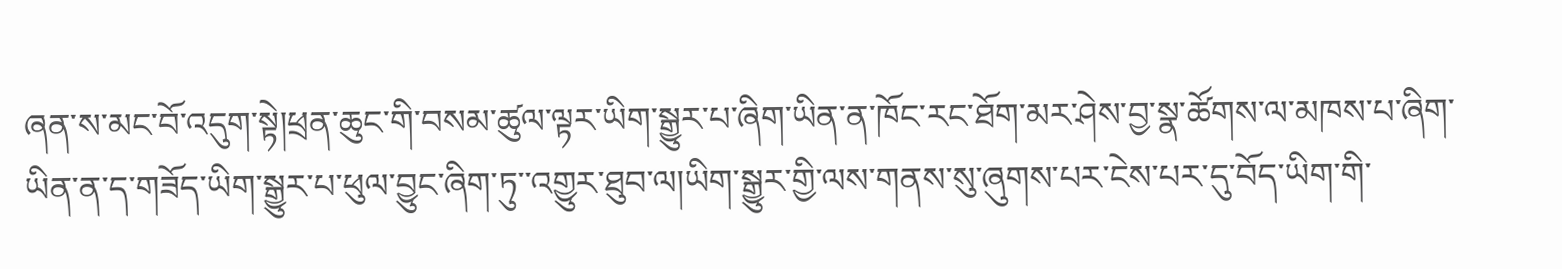ཞན་ས་མང་བོ་འདུག་སྟེ།ཕྲན་ཆུང་གི་བསམ་ཚུལ་ལྟར་ཡིག་སྒྱུར་པ་ཞིག་ཡིན་ན་ཁོང་རང་ཐོག་མར་ཤེས་བྱ་སྣ་ཚོགས་ལ་མཁས་པ་ཞིག་ཡིན་ན་ད་གཟོད་ཡིག་སྒྱུར་པ་ཕུལ་བྱུང་ཞིག་ཏུ་་འགྱུར་ཐུབ་ལ།ཡིག་སྒྱུར་གྱི་ལས་གནས་སུ་ཞུགས་པར་ངེས་པར་དུ་བོད་ཡིག་གི་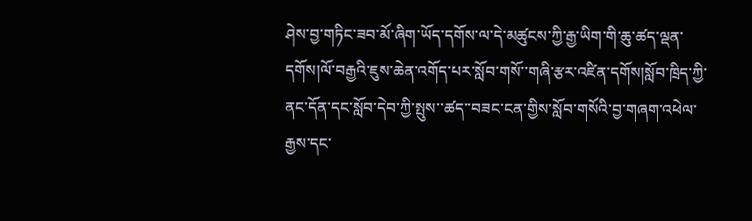ཤེས་བྱ་གཏིང་ཟབ་མོ་ཞིག་ཡོད་དགོས་ལ་དེ་མཚུངས་ཀྱི་རྒྱ་ཡིག་གི་ཆུ་ཚད་ལྡན་དགོས།ལོ་བརྒྱའི་ཇུས་ཆེན་འགོད་པར་སློབ་གསོ་་གཞི་རྩར་འཛིན་དགོས།སློབ་ཁྲིད་ཀྱི་ནང་དོན་དང་སློབ་དེབ་ཀྱི་སྤུས་་ཚད་་བཟང་ངན་གྱིས་སློབ་གསོའི་བྱ་གཞག་འཕེལ་རྒྱས་དང་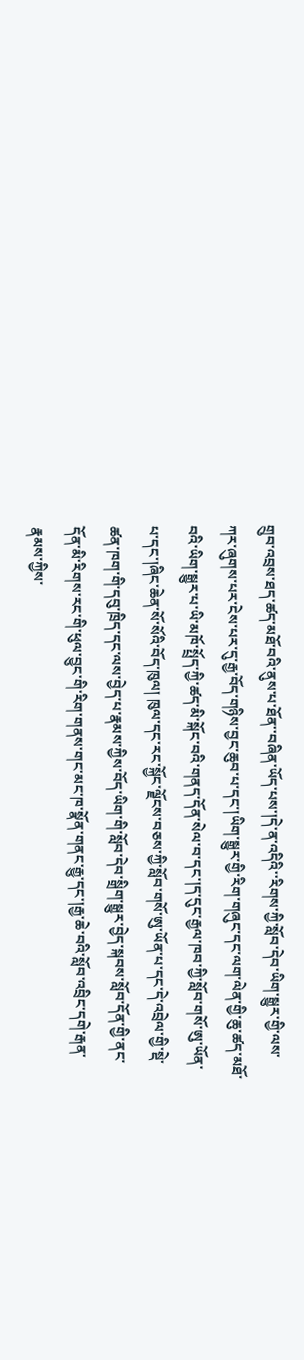གྲུབ་འབྲས་ཐད་ཚད་མཐོ་བའི་ནུས་པ་ཐོན་་བཞིན་ཡོད་པས་།དེ་ན་འདིའི་་རིགས་ཀྱི་སློབ་དེབ་ཡིག་སྒྱུར་གྱི་ལས་ཀར་ཞུགས་པར་ངེས་པར་དུ་རྒྱ་བོད་གཉིས་བྱང་ཆུབ་པ་དང་།ཡིག་སྒྱུར་གྱི་རིག་གཞུང་དང་ལག་ལེན་གྱི་ཆུ་ཚད་མཐོ་བའི་ཡིག་སྒྱུར་པ་ཡི་མཁོ་སྤྲོད་ཀྱི་ཚད་མི་སྐོང་བའི་གནད་དོན་སེལ་བ་དང་།ད་དུང་རྒྱལ་ཁབ་ཀྱི་སློབ་གསོ་ཨུ་ཡོན་པ་དང་།ཞིང་ཆེན་སོ་སོའི་བོད་ཁུལ། ཁུལ་དང་རང་སྐྱོང་ལྗོངས་བཅས་ཀྱི་སློབ་གསོ་ཨུ་ཡོན་པ་དང་དེ་འབྲེལ་གྱི་སྡེ་ཚན་ཁག་གི་དབུ་ཁྲིད་དང་ལས་བྱེད་པ་རྣམས་ཀྱིས་བོད་ཡིག་གི་སློབ་དེབ་སྒྲིག་སྒྱུར་བྱེད་སྐབས་སློབ་དོན་གྱི་ནང་དོན་མི་རིགས་རང་གི་ཕུལ་བྱུང་གི་རིག་གནས་གང་མང་ཁ་སྣོན་གནང་རྒྱུ་དང་།རྒྱ་ཆེ་བའི་སློབ་འབྲིང་དགེ་རྒན་རྣམས་ཀྱིས་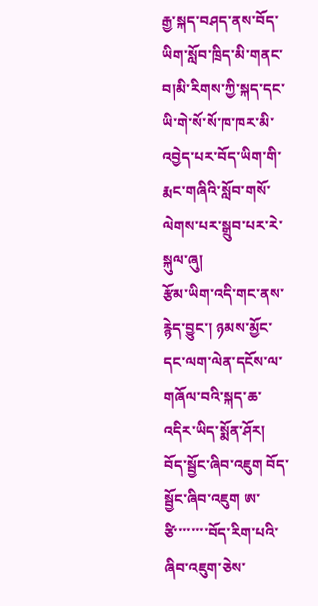རྒྱ་སྐད་བཤད་ནས་བོད་ཡིག་སློབ་ཁྲིད་མི་གནང་བ།མི་རིགས་ཀྱི་སྐད་དང་ཡི་གེ་སོ་སོ་ཁ་ཁར་མི་འབྱེད་པར་བོད་ཡིག་གི་རྨང་གཞིའི་སློབ་གསོ་ལེགས་པར་སྒྲུབ་པར་རེ་སྐུལ་ཞུ།
རྩོམ་ཡིག་འདི་གང་ནས་རྙེད་བྱུང་། ཉམས་མྱོང་དང་ལག་ལེན་དངོས་ལ་གཞོལ་བའི་སྐད་ཆ་འདིར་ཡིད་སྨོན་ཤོར།
བོད་སྦྱོང་ཞིབ་འཇུག བོད་སྦྱོང་ཞིབ་འཇུག ཨ་ཙི་་་་་་་་བོད་རིག་པའི་ཞིབ་འཇུག་ཅེས་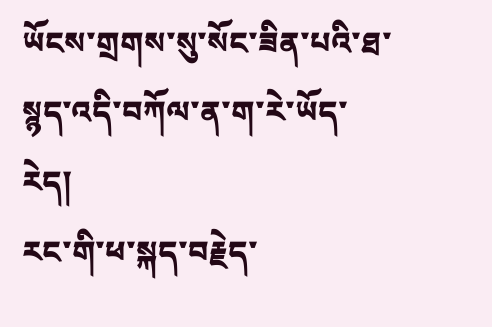ཡོངས་གྲགས་སུ་སོང་ཟིན་པའི་ཐ་སྙད་འདི་བཀོལ་ན་ག་རེ་ཡོད་རེད།
རང་གི་ཕ་སྐད་བརྗེད་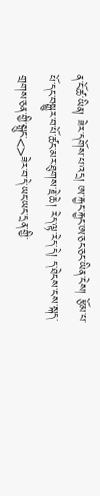ན་ངོ་ཚ་ཡིན། ཟེར་དགོས་པ་འདྲ། ཨ་རྐྱང་རྐྱང་ཨ་ཅང་ཅང་ཡིན་ངེས། རྩོམ་པ་པོ་དང་བསྒྱུར་བ་པོ་ཚང་མར་ཐུགས་རྗེ་ཆེ། རེད་ལྟ་རེད་དེ། ད་ཐེངས་ངས་སྐད་གྲགས་ཅན་གྱི་སྒྲུང་<>ཟེར་བ་དེ་ཡང་ཡང་དྲན་གྱི་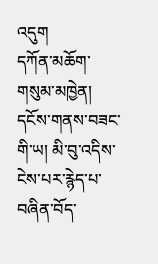འདུག
དཀོན་མཆོག་གསུམ་མཁྱེན།
དངོས་གནས་བཟང་གི་ཡ། མི་བུ་འདིས་ངེས་པར་རྙེད་པ་བཞིན་བོད་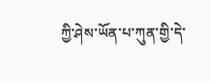ཀྱི་ཤེས་ཡོན་པ་ཀུན་གྱི་དེ་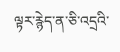ལྟར་རྙེད་ན་ཅི་འདྲའི་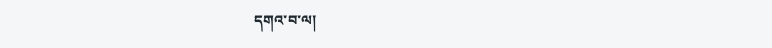དགའ་བ་ལ།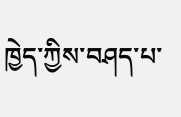ཁྱེད་ཀྱིས་བཤད་པ་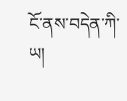ངོ་ནས་བདེན་ཀི་ཡ།